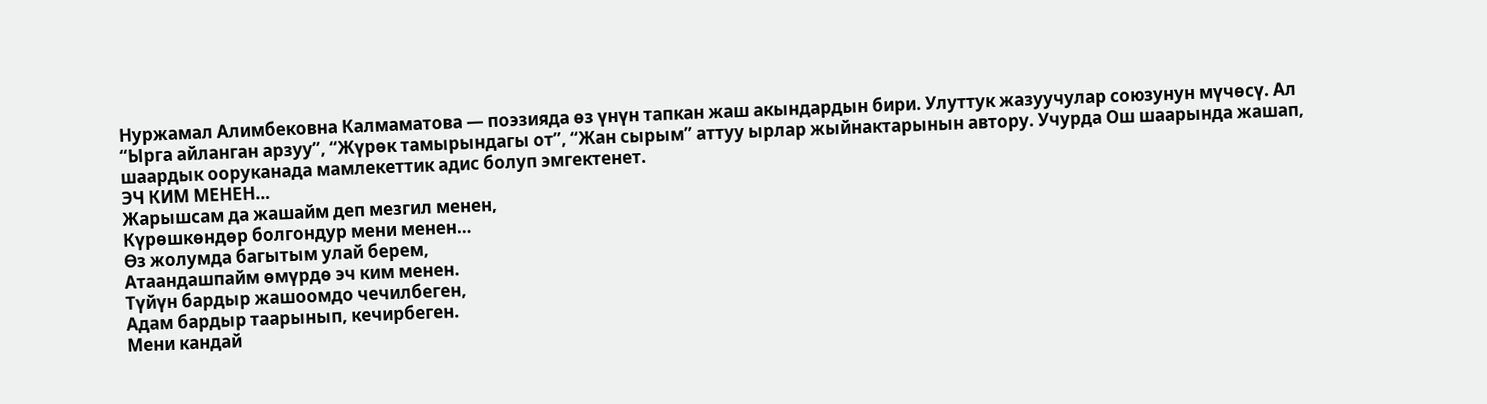Нуржамал Алимбековна Калмаматова — поэзияда өз үнүн тапкан жаш акындардын бири. Улуттук жазуучулар союзунун мүчөсү. Ал “Ырга айланган арзуу”, “Жүрөк тамырындагы от”, “Жан сырым” аттуу ырлар жыйнактарынын автору. Учурда Ош шаарында жашап, шаардык ооруканада мамлекеттик адис болуп эмгектенет.
ЭЧ КИМ МЕНЕН…
Жарышсам да жашайм деп мезгил менен,
Күрөшкөндөр болгондур мени менен…
Өз жолумда багытым улай берем,
Атаандашпайм өмүрдө эч ким менен.
Түйүн бардыр жашоомдо чечилбеген,
Адам бардыр таарынып, кечирбеген.
Мени кандай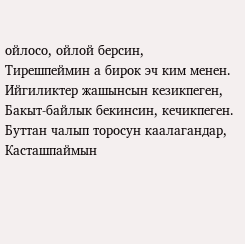ойлосо, ойлой берсин,
Тирешпеймин а бирок эч ким менен.
Ийгиликтер жашынсын кезикпеген,
Бакыт-байлык бекинсин, кечикпеген.
Буттан чалып торосун каалагандар,
Касташпаймын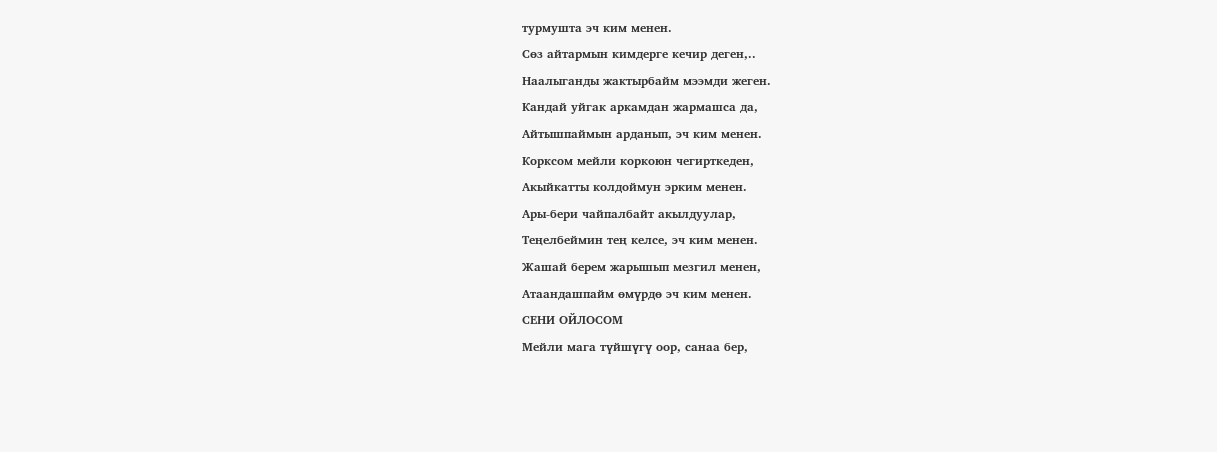турмушта эч ким менен.
Сөз айтармын кимдерге кечир деген,..
Наалыганды жактырбайм мээмди жеген.
Кандай уйгак аркамдан жармашса да,
Айтышпаймын арданып, эч ким менен.
Корксом мейли коркоюн чегирткеден,
Акыйкатты колдоймун эрким менен.
Ары-бери чайпалбайт акылдуулар,
Теңелбеймин тең келсе, эч ким менен.
Жашай берем жарышып мезгил менен,
Атаандашпайм өмүрдө эч ким менен.
СЕНИ ОЙЛОСОМ
Мейли мага түйшүгү оор, санаа бер,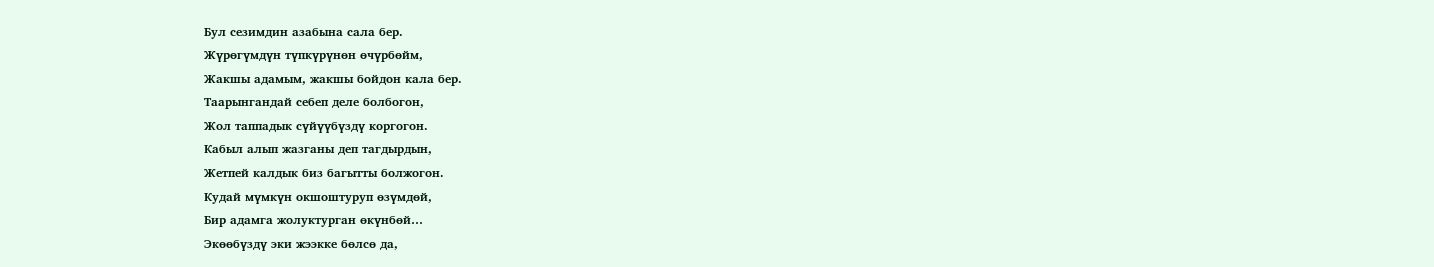Бул сезимдин азабына сала бер.
Жүрөгүмдүн түпкүрүнөн өчүрбөйм,
Жакшы адамым, жакшы бойдон кала бер.
Таарынгандай себеп деле болбогон,
Жол таппадык сүйүүбүздү коргогон.
Кабыл алып жазганы деп тагдырдын,
Жетпей калдык биз багытты болжогон.
Кудай мүмкүн окшоштуруп өзүмдөй,
Бир адамга жолуктурган өкүнбөй…
Экөөбүздү эки жээкке бөлсө да,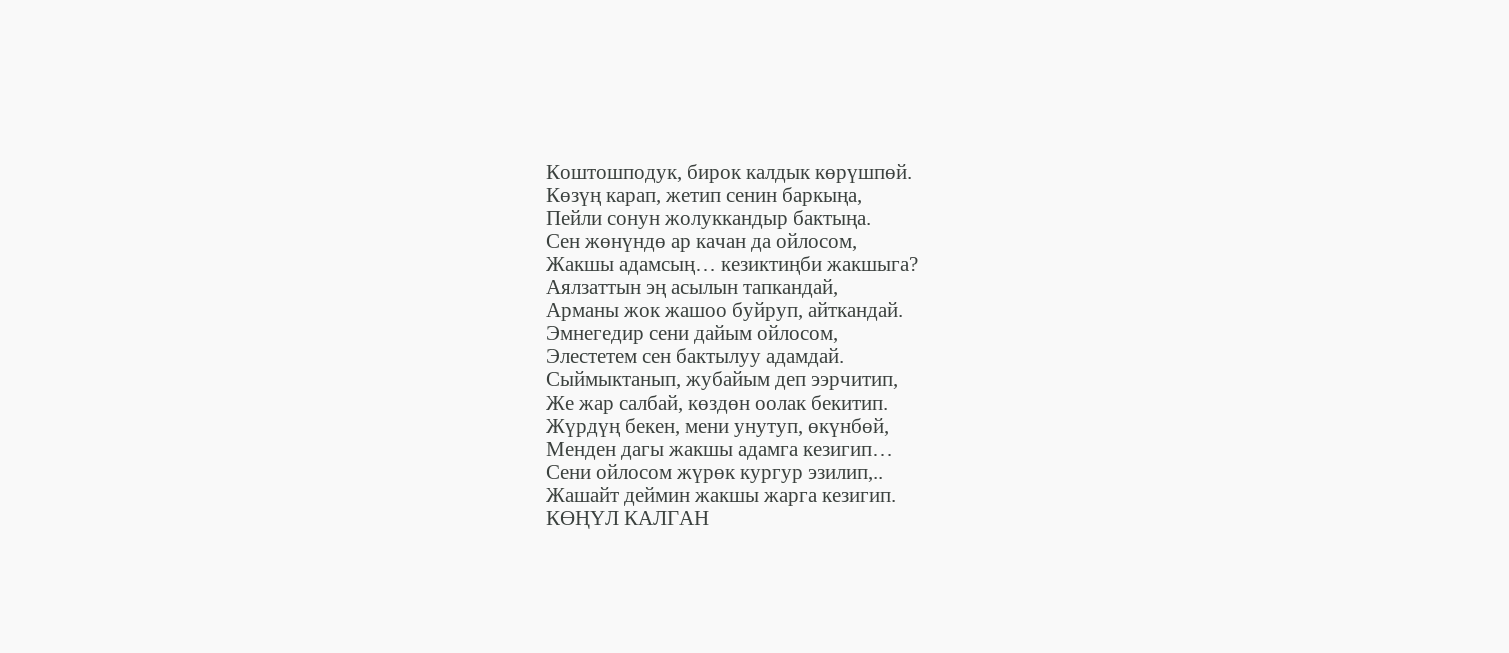Коштошподук, бирок калдык көрүшпөй.
Көзүң карап, жетип сенин баркыңа,
Пейли сонун жолуккандыр бактыңа.
Сен жөнүндө ар качан да ойлосом,
Жакшы адамсың… кезиктиңби жакшыга?
Аялзаттын эң асылын тапкандай,
Арманы жок жашоо буйруп, айткандай.
Эмнегедир сени дайым ойлосом,
Элестетем сен бактылуу адамдай.
Сыймыктанып, жубайым деп ээрчитип,
Же жар салбай, көздөн оолак бекитип.
Жүрдүң бекен, мени унутуп, өкүнбөй,
Менден дагы жакшы адамга кезигип…
Сени ойлосом жүрөк кургур эзилип,..
Жашайт деймин жакшы жарга кезигип.
КӨҢҮЛ КАЛГАН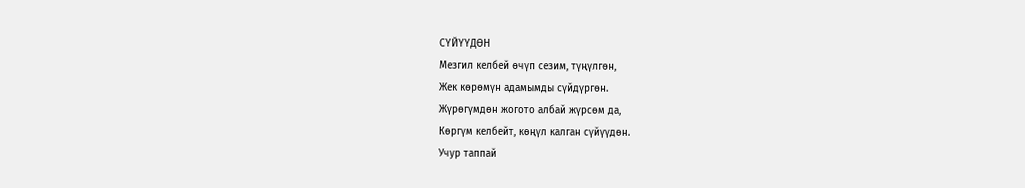СҮЙҮҮДӨН
Мезгил келбей өчүп сезим, түңүлгөн,
Жек көрөмүн адамымды сүйдүргөн.
Жүрөгүмдөн жогото албай жүрсөм да,
Көргүм келбейт, көңүл калган сүйүүдөн.
Учур таппай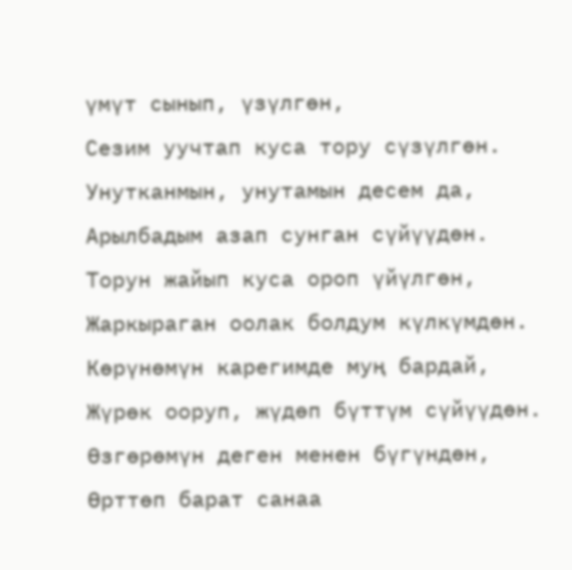үмүт сынып, үзүлгөн,
Сезим уучтап куса тору сүзүлгөн.
Унутканмын, унутамын десем да,
Арылбадым азап сунган сүйүүдөн.
Торун жайып куса ороп үйүлгөн,
Жаркыраган оолак болдум күлкүмдөн.
Көрүнөмүн карегимде муң бардай,
Жүрөк ооруп, жүдөп бүттүм сүйүүдөн.
Өзгөрөмүн деген менен бүгүндөн,
Өрттөп барат санаа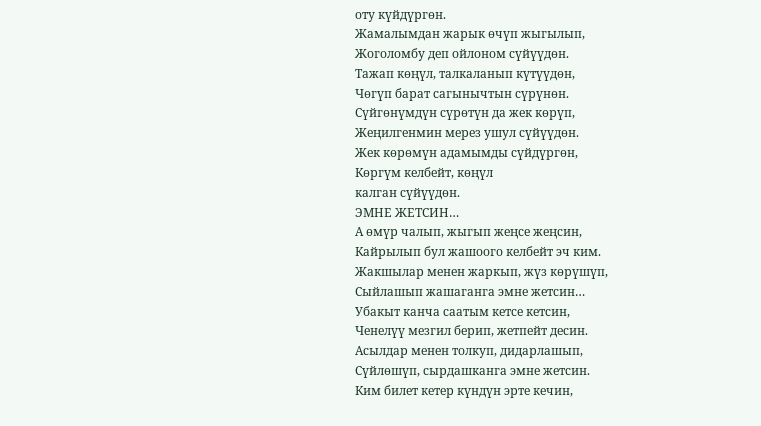оту күйдүргөн.
Жамалымдан жарык өчүп жыгылып,
Жоголомбу деп ойлоном сүйүүдөн.
Тажап көңүл, талкаланып күтүүдөн,
Чөгүп барат сагынычтын сүрүнөн.
Сүйгөнүмдүн сүрөтүн да жек көрүп,
Жеңилгенмин мерез ушул сүйүүдөн.
Жек көрөмүн адамымды сүйдүргөн,
Көргүм келбейт, көңүл
калган сүйүүдөн.
ЭМНЕ ЖЕТСИН…
А өмүр чалып, жыгып жеңсе жеңсин,
Кайрылып бул жашоого келбейт эч ким.
Жакшылар менен жаркып, жүз көрүшүп,
Сыйлашып жашаганга эмне жетсин…
Убакыт канча саатым кетсе кетсин,
Ченелүү мезгил берип, жетпейт десин.
Асылдар менен толкуп, дидарлашып,
Сүйлөшүп, сырдашканга эмне жетсин.
Ким билет кетер күндүн эрте кечин,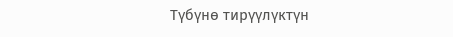Түбүнө тирүүлүктүн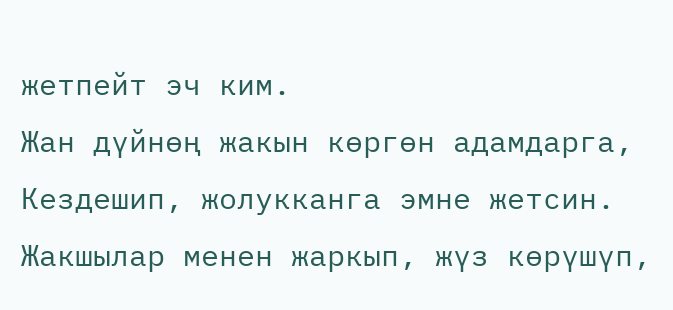жетпейт эч ким.
Жан дүйнөң жакын көргөн адамдарга,
Кездешип, жолукканга эмне жетсин.
Жакшылар менен жаркып, жүз көрүшүп,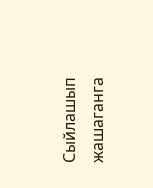Сыйлашып жашаганга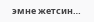эмне жетсин…